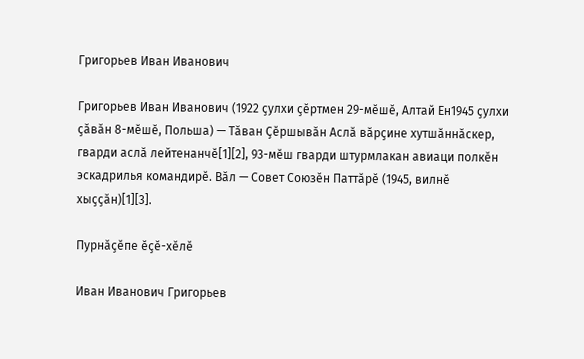Григорьев Иван Иванович

Григорьев Иван Иванович (1922 ҫулхи ҫӗртмен 29-мӗшӗ, Алтай Ен1945 ҫулхи ҫӑвӑн 8-мӗшӗ, Польша) — Тӑван Ҫӗршывӑн Аслӑ вӑрҫине хутшӑннӑскер, гварди аслӑ лейтенанчӗ[1][2], 93-мӗш гварди штурмлакан авиаци полкӗн эскадрилья командирӗ. Вӑл — Совет Союзӗн Паттӑрӗ (1945, вилнӗ хыҫҫӑн)[1][3].

Пурнӑҫӗпе ӗҫӗ-хӗлӗ

Иван Иванович Григорьев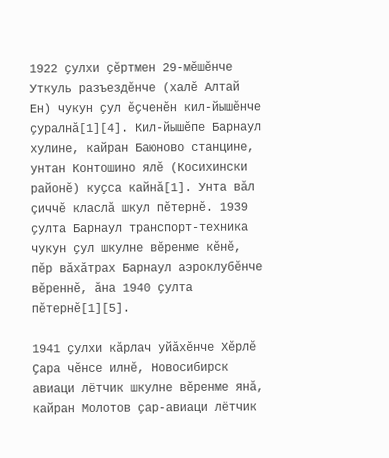1922 ҫулхи ҫӗртмен 29-мӗшӗнче Уткуль разъездӗнче (халӗ Алтай Ен) чукун ҫул ӗҫченӗн кил-йышӗнче ҫуралнӑ[1][4]. Кил-йышӗпе Барнаул хулине, кайран Баюново станцине, унтан Контошино ялӗ (Косихински районӗ) куҫса кайнӑ[1]. Унта вӑл çиччӗ класлӑ шкул пӗтернӗ. 1939 ҫулта Барнаул транспорт-техника чукун ҫул шкулне вӗренме кӗнӗ, пӗр вӑхӑтрах Барнаул аэроклубӗнче вӗреннӗ, ӑна 1940 ҫулта пӗтернӗ[1][5].

1941 ҫулхи кӑрлач уйӑхӗнче Хӗрлӗ Ҫара чӗнсе илнӗ, Новосибирск авиаци лётчик шкулне вӗренме янӑ, кайран Молотов ҫар-авиаци лётчик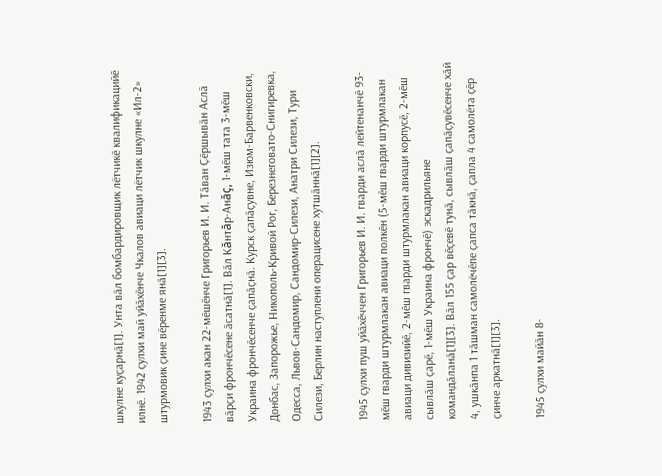шкулне куҫарнӑ[1]. Унта вӑл бомбардировщик лётчикӗ квалификацийӗ илнӗ. 1942 ҫулхи май уйӑхӗнче Чкалов авиаци лётчик шкулне «Ил-2» штурмовик ҫине вӗренме янӑ[1][3].

1943 ҫулхи акан 22-мӗшӗнче Григорьев И. И. Тӑван Ҫӗршывӑн Аслӑ вӑрҫи фрончӗсене ӑсатнӑ[1]. Вӑл Кăнтăр-Анăç, 1-мӗш тата 3-мӗш Украина фрончӗсенче ҫапӑҫнӑ. Курск ҫапӑҫувне, Изюм-Барвенковски, Донбас, Запорожье, Никополь-Кривой Рог, Березнеговато-Снигиревка, Одесса, Львов-Сандомир, Сандомир-Силези, Анатри Силези, Тури Силези, Берлин наступлени операцисене хутшӑннӑ[1][2].

1945 ҫулхи пуш уйӑхӗччен Григорьев И. И. гварди аслӑ лейтенанчӗ 93-мӗш гварди штурмлакан авиаци полкӗн (5-мӗш гварди штурмлакан авиаци дивизийӗ, 2-мӗш гварди штурмлакан авиаци корпусӗ, 2-мӗш сывлӑш ҫарӗ, 1-мӗш Украина фрончӗ) эскадрильяне командӑланӑ[1][3]. Вӑл 155 ҫар вӗҫевӗ тунӑ, сывлӑш ҫапӑҫувӗсенче хӑй 4, ушкӑнпа 1 тӑшман самолёчӗпе ҫапса тӑкнӑ, ҫапла 4 самолёта ҫӗр ҫинче аркатнӑ[1][3].

1945 ҫулхи майӑн 8-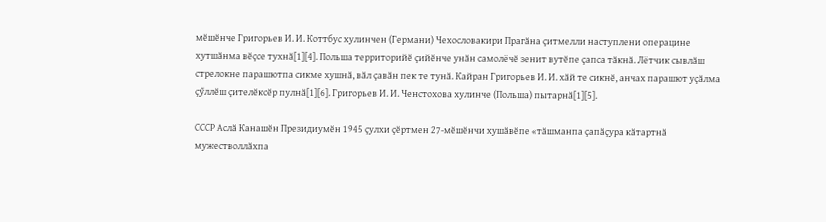мӗшӗнче Григорьев И. И. Коттбус хулинчен (Германи) Чехословакири Прагӑна ҫитмелли наступлени операцине хутшӑнма вӗҫсе тухнӑ[1][4]. Польша территорийӗ ҫийӗнче унӑн самолёчӗ зенит вутӗпе ҫапса тӑкнӑ. Лётчик сывлӑш стрелокне парашютпа сикме хушнӑ, вӑл ҫавӑн пек те тунӑ. Кайран Григорьев И. И. хӑй те сикнӗ, анчах парашют уҫӑлма ҫӳллӗш ҫителӗксӗр пулнӑ[1][6]. Григорьев И. И. Ченстохова хулинче (Польша) пытарнӑ[1][5].

СССР Аслӑ Канашӗн Президиумӗн 1945 ҫулхи ҫӗртмен 27-мӗшӗнчи хушӑвӗпе «тӑшманпа ҫапӑҫура кӑтартнӑ мужестволлӑхпа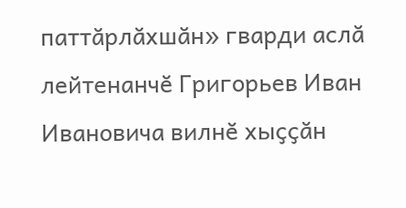паттӑрлӑхшӑн» гварди аслӑ лейтенанчӗ Григорьев Иван Ивановича вилнӗ хыҫҫӑн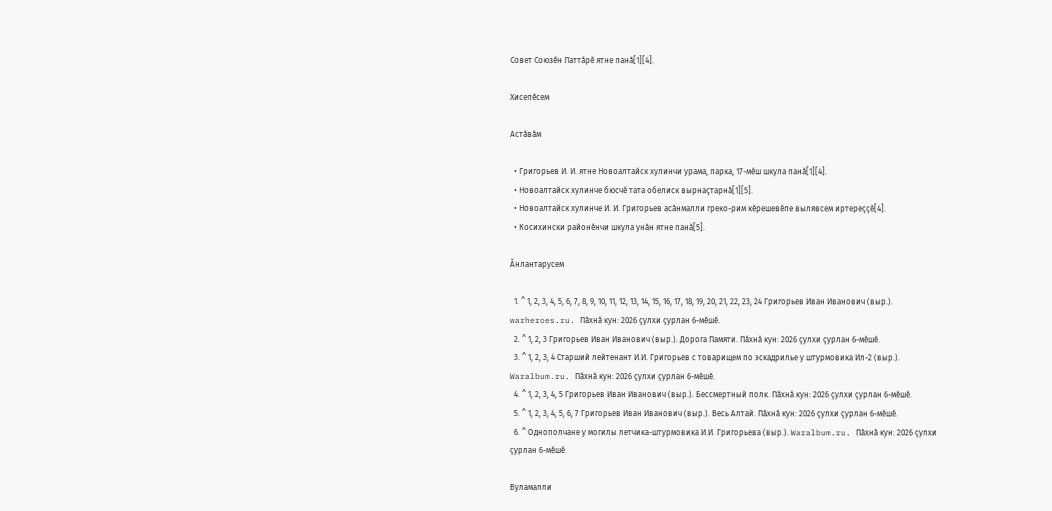Совет Союзӗн Паттӑрӗ ятне панӑ[1][4].

Хисепӗсем

Астӑвӑм

  • Григорьев И. И. ятне Новоалтайск хулинчи урама, парка, 17-мӗш шкула панӑ[1][4].
  • Новоалтайск хулинче бюсчӗ тата обелиск вырнаҫтарнӑ[1][5].
  • Новоалтайск хулинче И. И. Григорьев асӑнмалли греко-рим кӗрешевӗпе вылявсем иртереҫҫӗ[4].
  • Косихински районӗнчи шкула унӑн ятне панӑ[5].

Ӑнлантарусем

  1. ^ 1, 2, 3, 4, 5, 6, 7, 8, 9, 10, 11, 12, 13, 14, 15, 16, 17, 18, 19, 20, 21, 22, 23, 24 Григорьев Иван Иванович (выр.). warheroes.ru. Пӑхнӑ кун: 2026 ҫулхи ҫурлан 6-мӗшӗ.
  2. ^ 1, 2, 3 Григорьев Иван Иванович (выр.). Дорога Памяти. Пӑхнӑ кун: 2026 ҫулхи ҫурлан 6-мӗшӗ.
  3. ^ 1, 2, 3, 4 Старший лейтенант И.И. Григорьев с товарищем по эскадрилье у штурмовика Ил-2 (выр.). Waralbum.ru. Пӑхнӑ кун: 2026 ҫулхи ҫурлан 6-мӗшӗ.
  4. ^ 1, 2, 3, 4, 5 Григорьев Иван Иванович (выр.). Бессмертный полк. Пӑхнӑ кун: 2026 ҫулхи ҫурлан 6-мӗшӗ.
  5. ^ 1, 2, 3, 4, 5, 6, 7 Григорьев Иван Иванович (выр.). Весь Алтай. Пӑхнӑ кун: 2026 ҫулхи ҫурлан 6-мӗшӗ.
  6. ^ Однополчане у могилы летчика-штурмовика И.И. Григорьева (выр.). Waralbum.ru. Пӑхнӑ кун: 2026 ҫулхи ҫурлан 6-мӗшӗ.

Вуламалли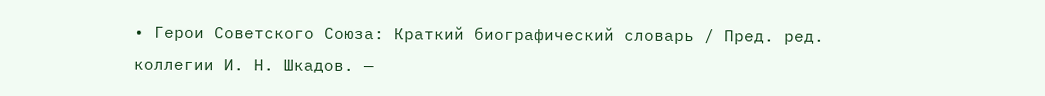• Герои Советского Союза: Краткий биографический словарь / Пред. ред. коллегии И. Н. Шкадов. —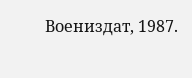Воениздат, 1987.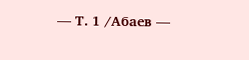— Т. 1 /Абаев —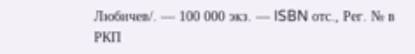Любичев/. — 100 000 экз. — ISBN отс., Рег. № в РКП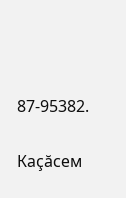87-95382.

Каçăсем